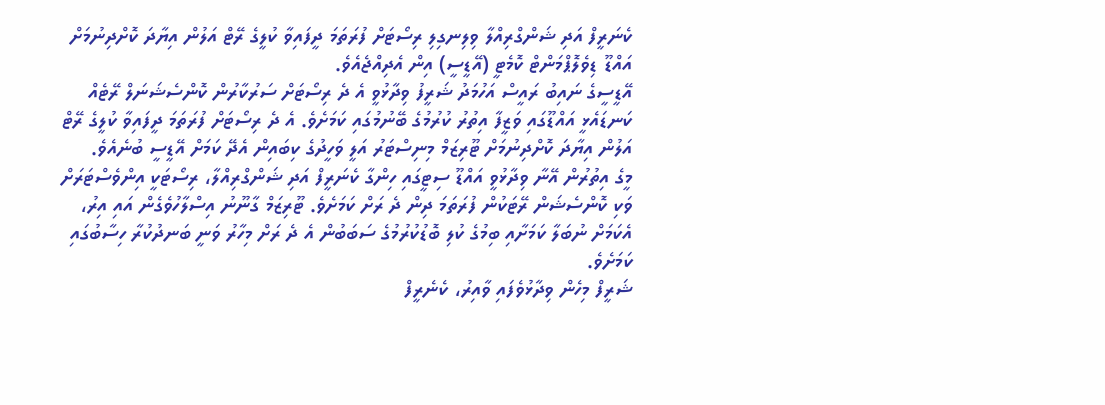ކެނަރީފް އަދި ޝަންގްރިއްލާ ވިލިނގިލި ރިސޯޓަށް ފުރަތަމަ ދީފައިވާ ކުލީގެ ރޭޓް އަލުން އިޔާދަ ކޮށްދިނުމަށް އައްޑޫ ޑިވެލޮޕްމަންޓް ކޮމެޓީ (އޭޑީސީ) އިން އެދިއްޖެއެވެ.
އޭޑީސީގެ ނައިބު ރައީސް އަހުމަދު ޝަރީފު ވިދާޅުވީ އެ ދެ ރިސޯޓަށް ސަރުކާރުން ކޮންސެޝަނަލް ރޭޓެއް ކަނޑައެޅީ އައްޑޫގައި ވަޒީފާ އިތުރު ކުރުމުގެ ބޭނުމުގައި ކަމަށެވެ. އެ ދެ ރިސޯޓަށް ފުރަތަމަ ދީފައިވާ ކުލީގެ ރޭޓް އަލުން އިޔާދަ ކޮށްދިނުމަށް ޓޫރިޒަމް މިނިސްޓަރު އަލީ ވަހީދުގެ ކިބައިން އެދޭ ކަމަށް އޭޑީސީ ބުނެއެވެ.
މީގެ އިތުރުން އޭނާ ވިދާޅުވީ އައްޑޫ ސިޓީގައި ހިންގާ ކެނަރީފް އަދި ޝަންގްރިއްލާ، ރިސޯޓަކީ އިންވެސްޓަރަށް ވަކި ކޮންސެޝަން ރޭޓަކުން ފުރަތަމަ ދިން ދެ ރަށް ކަމަށެވެ. ޓޫރިޒަމް ގާނޫނު އިސްލާހުވެގެން އައި އިރު، އެކަމަށް ނުބަލާ ކަމަށާއި ބިމުގެ ކުލި ބޮޑުކުރުމުގެ ސަބަބުން އެ ދެ ރަށް މިހާރު ވަނީ ބަނދުކުރާ ހިސާބުގައި ކަމަށެވެ.
ޝަރީފް މިހެން ވިދާޅުވެފައި ވާއިރު، ކެނެރީފް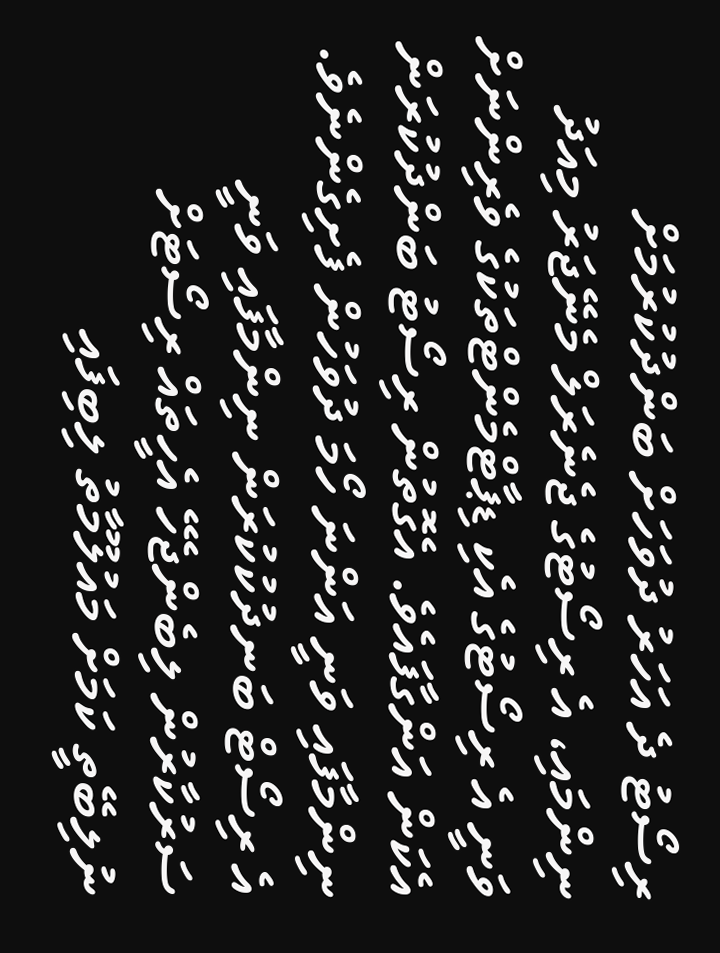ރިސޯޓު ދެ އަހަރު ދުވަހަށް ބަންދުކުރުމަށް ނިންމައި، އެ ރިސޯޓުގެ ޖެނެރަލް މެނޭޖަރު މިއަދު ވަނީ އެ ރިސޯޓުގެ އެކި ޑިޕާޓްމެންޓްތަކުގެ ވެރިންނަށް އެކަން އަންގާފައެވެ. އެގޮތުން ރިސޯޓު ބަންދުކުރަން ނިންމާފައި ވަނީ އަންނަ ހޯމަ ދުވަހުން ފެށިގެންނެވެ.
އެ ރިސޯޓް ބަނދުކުކުރަން ނިންމާފައި ވަނީ ސަރުކާރުން ލިބެންޖެހޭ އެހީތައް ރިސޯޓަށް ނުލިބޭތީ ކަމަށް މައުލޫމާތު ލިބިފައި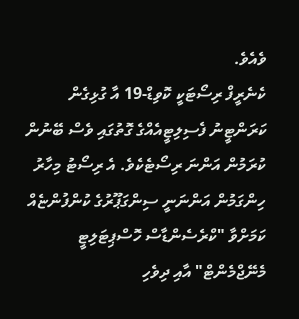ވެއެވެ.
ކެނެރީފް ރިސޯޓަކީ ކޮވިޑް-19 އާ ގުޅިގެން ކަރަންޓީނު ފެސިލިޓީއެއްގެ ގޮތުގައި ވެސް ބޭނުން ކުރަމުން އަންނަ ރިސޯޓެކެވެ. އެ ރިސޯޓު މިހާރު ހިންގަމުން އަންނަނީ ސިންގަޕޫރުގެ ކުންފުންޏެއް ކަމަށްވާ "ކްރެސެންޑާސް ހޮސްޕިޓަލިޓީ މެނޭޖްމެންޓް" އާއި ދިވެހި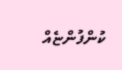ކުންފުންޏެއް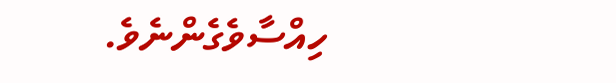ހިއްސާވެގެންނެވެ.